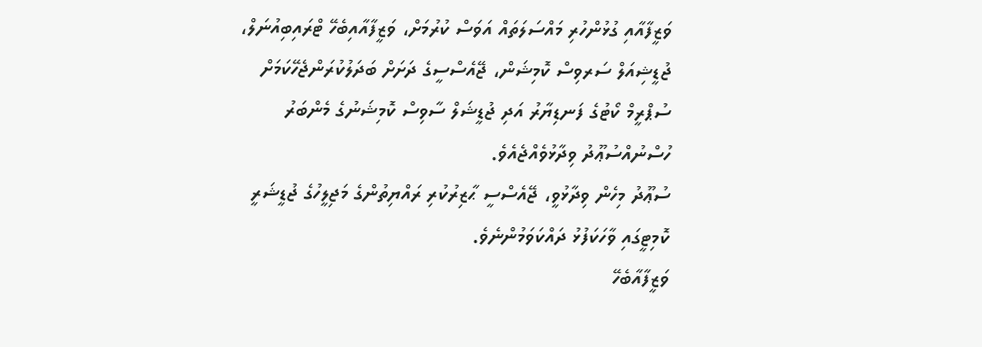ވަޒީފާއާއި ގުޅުންހުރި މައްސަލަތައް އަވަސް ކުރުމަށް، ވަޒީފާއާއިބެހޭ ޓްރައިބިއުނަލް، ޖުޑީޝިއަލް ސަރވިސް ކޮމިޝަން، ޖޭއެސްސީގެ ދަށަށް ބަދަލުކުރަންޖެހޭކަމަށް ސުޕްރީމް ކޯޓުގެ ފަނޑިޔާރު އަދި ޖުޑީޝަލް ސާވިސް ކޮމިޝަނުގެ މެންބަރު ހުސްނުއްސުޢޫދު ވިދާޅުވެއްޖެއެވެ.
ސުޢޫދު މިހެން ވިދާޅުވީ، ޖޭއެސްސީ ޙާޒިރުކުރި ރައްޔިތުންގެ މަޖިލީހުގެ ޖުޑީޝަރީ ކޮމިޓީގައި ވާހަކަފުޅު ދައްކަވަމުންނެވެ.
ވަޒީފާއާބެހޭ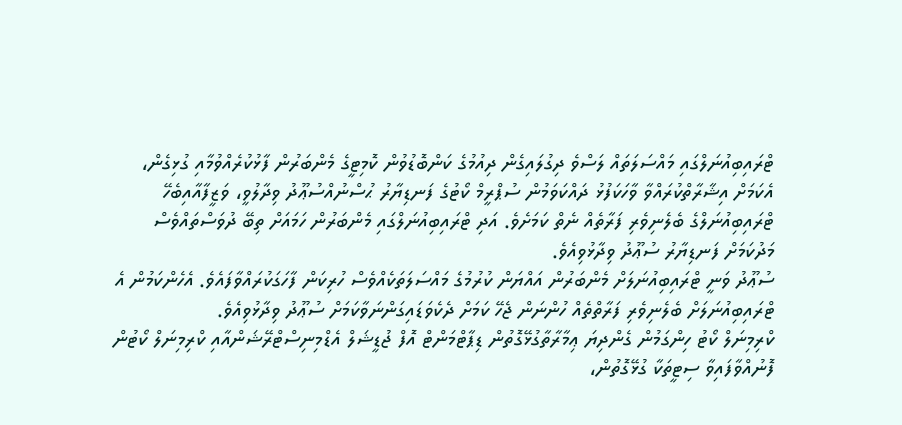ޓްރައިބިއުނަލްގައި މައްސަލަތައް ލަސްވެ ދިގުލައިގެން ދިއުމުގެ ކަންބޮޑުވުން ކޮމިޓީގެ މެންބަރުން ފާޅުކުރެއްވުމާއި ގުޅިގެން، އެކަމަށް އިޝާރާތްކުރައްވާ ވާހަކަފުޅު ދައްކަވަމުން ސުޕްރީމް ކޯޓުގެ ފަނޑިޔާރު ޙުސްނުއްސުޢޫދު ވިދާލުވީ، ވަޒީފާއާއިބެހޭ ޓްރައިބިއުނަލްގެ ބެލެނިވެރި ފަރާތެއް ނެތް ކަމަށެވެ. އަދި ޓްރައިބިއުނަލްގައި މެންބަރުން ހަމައަށް ތިބޭ ދުވަސްތައްވެސް މަދުކަމަށް ފަނޑިޔާރު ސުޢޫދު ވިދާޅުވިއެވެ.
ސުޢޫދު ވަނީ ޓްރައިބިއުނަލަށް މެންބަރުން އައްޔަން ކުރުމުގެ މައްސަލަތަކެއްވެސް ހުރިކަން ފާހަގަކުރައްވާފައެވެ. އެހެންކަމުން އެ ޓްރައިބިއުނަލަށް ބެލެނިވެރި ފަރާތްތެއް ހުންނަން ޖެހޭ ކަމަށް ދެކެވަޑައިގަންނަވާކަމަށް ސުޢޫދު ވިދާޅުވިއެވެ.
ކްރިމިނަލް ކޯޓު ހިންގަމުން ގެންދިޔަ ޢިމާރާތާގުޅޭގޮތުން ޑިޕާޓްމަންޓް އޮފް ޖުޑީޝަލް އެޑްމިނިސްޓްރޭޝަންއާއި ކްރިމިނަލް ކޯޓުން ފޮނުއްވާފައިވާ ސިޓީތަކާ ގުޅޭގޮތުން،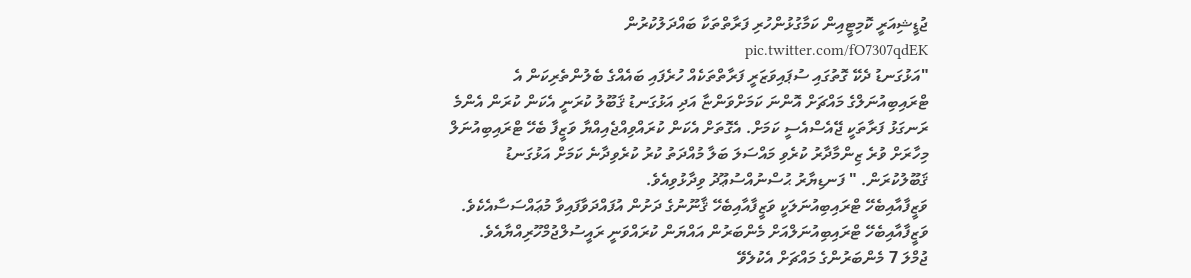ޖުޑީޝިއަރީ ކޮމިޓީއިން ކަމާގުޅުންހުރި ފަރާތްތަކާ ބައްދަލުކުރުން pic.twitter.com/fO7307qdEK
"އަޅުގަނޑު ދެކޭ ގޮތުގައި ސުޕައިވަޒަރީ ފަރާތްތަކެއް ހުރެފައި ބައެއްގެ ބެލުންތެރިކަން އެ ޓްރައިބިއުނަލްގެ މައްޗަށް އޮންނަ ކަމަށްވަންޏާ އަދި އަޅުގަނޑު ޤަބޫލު ކުރަނީ އެކަން ކުރަން އެންމެ ރަނގަޅު ފަރާތަކީ ޖޭއެސްއެސީ ކަމަށް. އެގޮތަށް އެކަން ކުރައްވިއްޖެއިއްޔާ ވަޒީފާ ބެހޭ ޓްރައިބިއުނަލް މިހާރަށް ވުރެ ޒިންމާދާރު ކުރެވި މައްސަލަ ބަލާ މުއްދަތު ކުރު ކުރެވިދާނެ ކަމަށް އަޅުގަނޑު ޤަބޫލުކުރަން. " ފަނޑިޔާރު ޙުސްނުއްސުޢޫދު ވިދާޅުވިއެވެ.
ވަޒީފާއާއިބެހޭ ޓްރައިބިއުނަލަކީ ވަޒީފާއާއިބެހޭ ޤާނޫނުގެ ދަށުން އުފައްދަވާފައިވާ މުޢައްސަސާއެކެވެ. ވަޒީފާއާއިބެހޭ ޓްރައިބިއުނަލްއަށް މެންބަރުން އައްޔަން ކުރައްވަނީ ރައީސުލްޖުމްހޫރިއްޔާއެވެ. ޖުމްލަ 7 މެންބަރުންގެ މައްޗަށް އެކުލެވޭ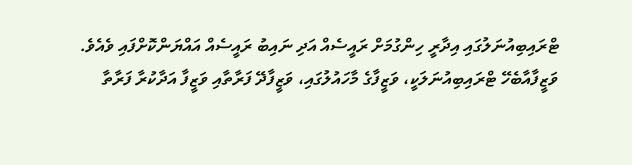ޓްރައިބިއުނަލުގައި އިދާރީ ހިންގުމަށް ރައީސެއް އަދި ނައިބު ރައީސެއް އައްޔަންކޮށްފައި ވެއެވެ.
ވަޒީފާއާބެހޭ ޓްރައިބިއުނަލަކީ، ވަޒީފާގެ މާހައުލުގައި، ވަޒީފާދޭ ފަރާތާއި ވަޒީފާ އަދާކުރާ ފަރާތާ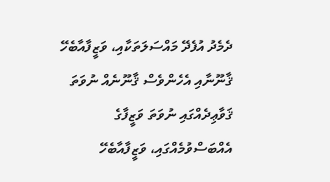ދެމެދު އުފެދޭ މައްސަލަތަކާއި، ވަޒީފާއާބެހޭ ޤާނޫނާއި އެހެންވެސް ޤާނޫނެއް ނުވަތަ ޤަވާޢިދެއްގައި ނުވަތަ ވަޒީފާގެ އެއްބަސްވުމެއްގައި، ވަޒީފާއާބެހޭ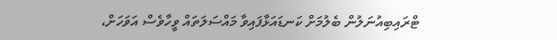ޓްރައިބިއުނަލުން ބެލުމަށް ކަނޑައަޅާފައިވާ މައްސަލަތައް ވީހާވެސް އަވަހަށް،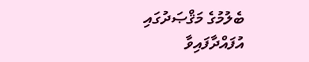ބެލުމުގެ މަޤްޞަދުގައި އުފައްދާފައިވާ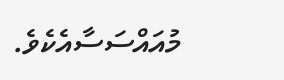މުއައްސަސާއެކެވެ.